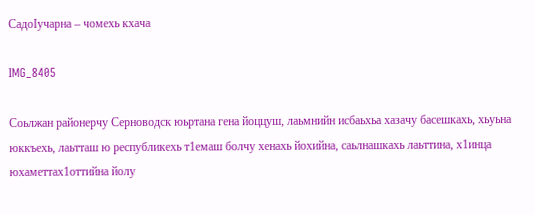СадоIучарна – чомехь кхача

IMG_8405

Соьлжан районерчу Серноводск юьртана гена йоццуш, лаьмнийн исбаьхьа хазачу басешкахь, хьуьна юккъехь, лаьтташ ю республикехь т1емаш болчу хенахь йохийна, саьлнашкахь лаьттина, х1инца юхаметтах1оттийна йолу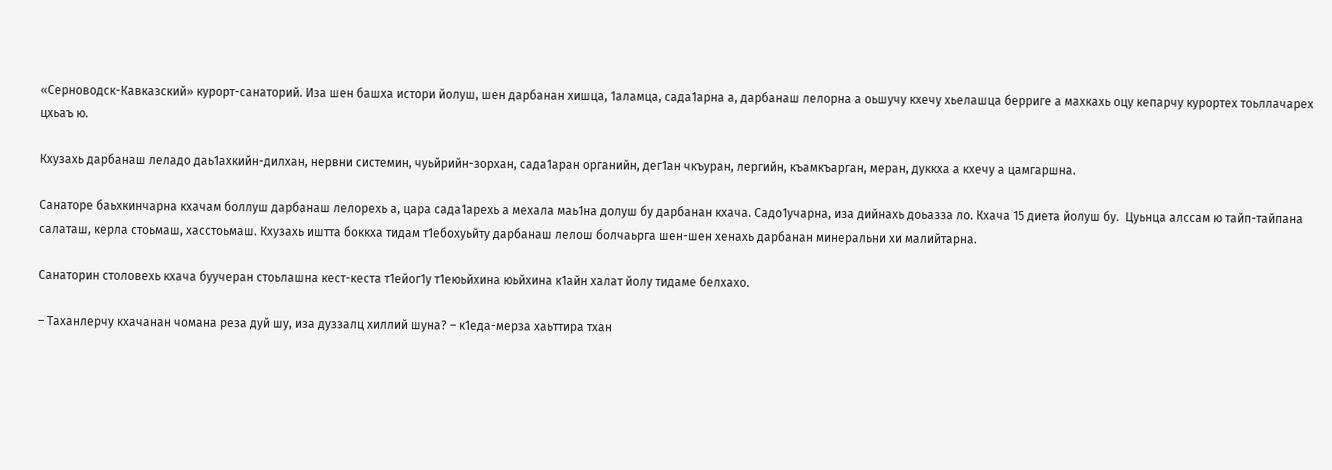«Серноводск-Кавказский» курорт-санаторий. Иза шен башха истори йолуш, шен дарбанан хишца, 1аламца, сада1арна а, дарбанаш лелорна а оьшучу кхечу хьелашца берриге а махкахь оцу кепарчу курортех тоьллачарех цхьаъ ю.

Кхузахь дарбанаш леладо даь1ахкийн-дилхан, нервни системин, чуьйрийн-зорхан, сада1аран органийн, дег1ан чкъуран, лергийн, къамкъарган, меран, дуккха а кхечу а цамгаршна.

Санаторе баьхкинчарна кхачам боллуш дарбанаш лелорехь а, цара сада1арехь а мехала маь1на долуш бу дарбанан кхача. Садо1учарна, иза дийнахь доьазза ло. Кхача 15 диета йолуш бу.  Цуьнца алссам ю тайп-тайпана салаташ, керла стоьмаш, хасстоьмаш. Кхузахь иштта боккха тидам т1ебохуьйту дарбанаш лелош болчаьрга шен-шен хенахь дарбанан минеральни хи малийтарна.

Санаторин столовехь кхача буучеран стоьлашна кест-кеста т1ейог1у т1еюьйхина юьйхина к1айн халат йолу тидаме белхахо.

– Таханлерчу кхачанан чомана реза дуй шу, иза дуззалц хиллий шуна? – к1еда-мерза хаьттира тхан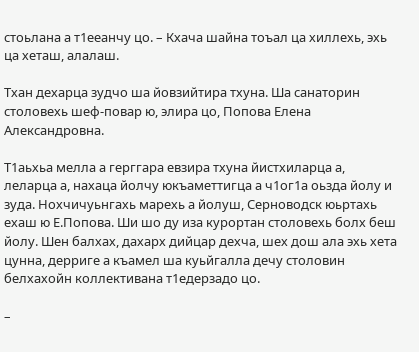стоьлана а т1ееанчу цо. – Кхача шайна тоъал ца хиллехь, эхь ца хеташ, алалаш.

Тхан дехарца зудчо ша йовзийтира тхуна. Ша санаторин столовехь шеф-повар ю, элира цо, Попова Елена Александровна.

Т1аьхьа мелла а герггара евзира тхуна йистхиларца а, леларца а, нахаца йолчу юкъаметтигца а ч1ог1а оьзда йолу и зуда. Нохчичуьнгахь марехь а йолуш, Серноводск юьртахь ехаш ю Е.Попова. Ши шо ду иза курортан столовехь болх беш йолу. Шен балхах, дахарх дийцар дехча, шех дош ала эхь хета цунна, дерриге а къамел ша куьйгалла дечу столовин белхахойн коллективана т1едерзадо цо.

–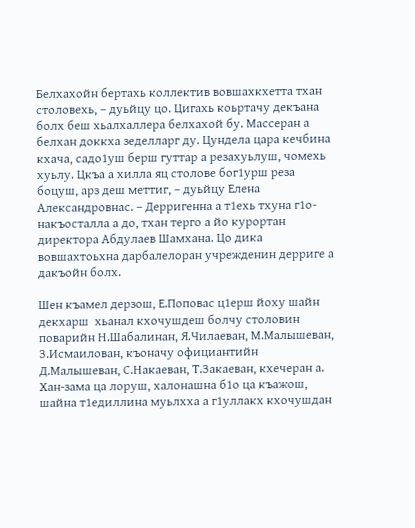Белхахойн бертахь коллектив вовшахкхетта тхан столовехь, – дуьйцу цо. Цигахь коьртачу декъана болх беш хьалхаллера белхахой бу. Массеран а белхан доккха зеделларг ду. Цундела цара кечбина кхача, садо1уш берш гуттар а резахуьлуш, чомехь хуьлу. Цкъа а хилла яц столове бог1урш реза боцуш, арз деш меттиг, – дуьйцу Елена Александровнас. – Дерригенна а т1ехь тхуна г1о-накъосталла а до, тхан терго а йо курортан директора Абдулаев Шамхана. Цо дика вовшахтоьхна дарбалелоран учрежденин дерриге а дакъойн болх.

Шен къамел дерзош, Е.Поповас ц1ерш йоху шайн декхарш  хьанал кхочушдеш болчу столовин поварийн Н.Шабалинан, Я.Чилаеван, М.Малышеван, З.Исмаилован, къоначу официантийн Д.Малышеван, С.Накаеван, Т.Закаеван, кхечеран а. Хан-зама ца лоруш, халонашна б1о ца къажош, шайна т1едиллина муьлхха а г1уллакх кхочушдан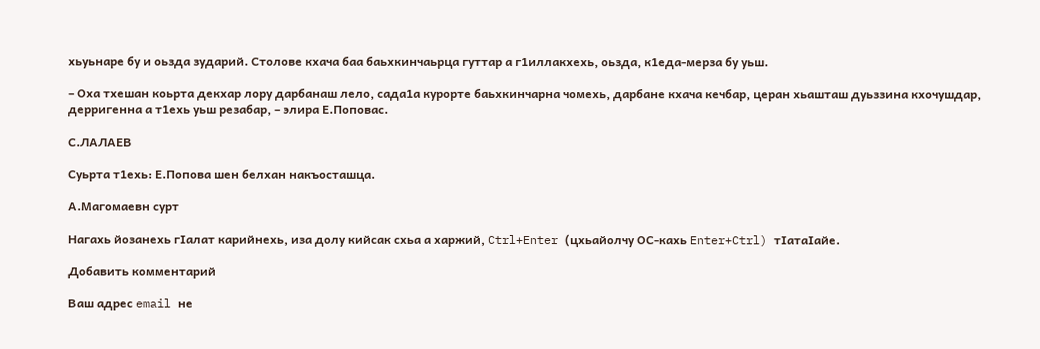хьуьнаре бу и оьзда зударий. Столове кхача баа баьхкинчаьрца гуттар а г1иллакхехь, оьзда, к1еда-мерза бу уьш.

– Оха тхешан коьрта декхар лору дарбанаш лело, сада1а курорте баьхкинчарна чомехь, дарбане кхача кечбар, церан хьашташ дуьззина кхочушдар, дерригенна а т1ехь уьш резабар, – элира Е.Поповас.

С.ЛАЛАЕВ

Суьрта т1ехь: Е.Попова шен белхан накъосташца.

А.Магомаевн сурт

Нагахь йозанехь гIалат карийнехь, иза долу кийсак схьа а харжий, Ctrl+Enter (цхьайолчу ОС-кахь Enter+Ctrl) тIатаIайе.

Добавить комментарий

Ваш адрес email не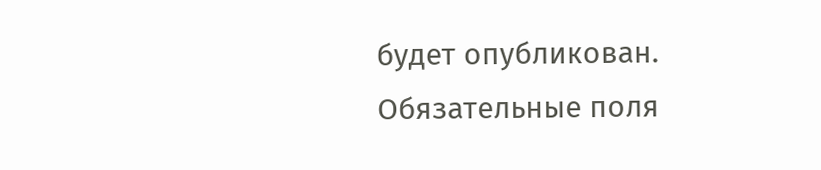будет опубликован. Обязательные поля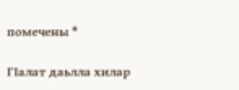помечены *

ГIалат даьлла хилар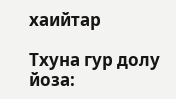хаийтар

Тхуна гур долу йоза: